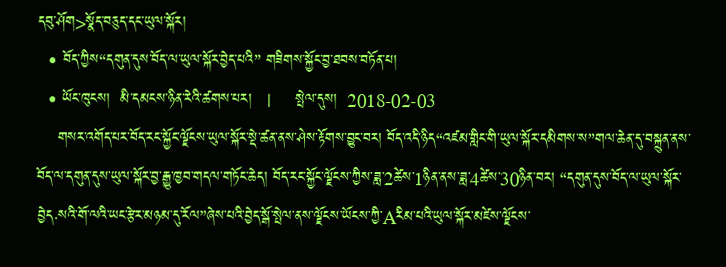དབུ་ཤོག>སྣོད་བཅུད་དང་ཡུལ་སྐོར།
  • བོད་ཀྱིས“དགུན་དུས་བོད་ལ་ཡུལ་སྐོར་བྱེད་པའི” གཟིགས་སྐྱོང་བྱ་ཐབས་བཏོན་པ།
  • ཡོང་ཁུངས།  མི་དམངས་ཉིན་རེའི་ཚགས་པར།   |     སྤེལ་དུས།  2018-02-03
    གསར་འགོད་པར་བོད་རང་སྐྱོང་ལྗོངས་ཡུལ་སྐོར་སྡེ་ཚན་ནས་ཤེས་རྟོགས་བྱུང་བར། བོད་འདི་ཉིད“འཛམ་གླིང་གི་ཡུལ་སྐོར་དམིགས་ས”གལ་ཆེན་དུ་བསྐྲུན་ནས་བོད་ལ་དགུན་དུས་ཡུལ་སྐོར་བྱ་རྒྱུ་ཁྱབ་གདལ་གཏོང་ཆེད། བོད་རང་སྐྱོང་ལྗོངས་ཀྱིས་ཟླ་2ཚེས་1ཉིན་ནས་ཟླ་4ཚེས་30ཉིན་བར། “དགུན་དུས་བོད་ལ་ཡུལ་སྐོར་བྱེད·སའི་གོ་ལའི་ཡང་རྩེར་མཉམ་དུ་རོལ”ཞེས་པའི་བྱེད་སྒོ་སྤེལ་ནས་ལྗོངས་ཡོངས་ཀྱི་Aརིམ་པའི་ཡུལ་སྐོར་མཛེས་ལྗོངས་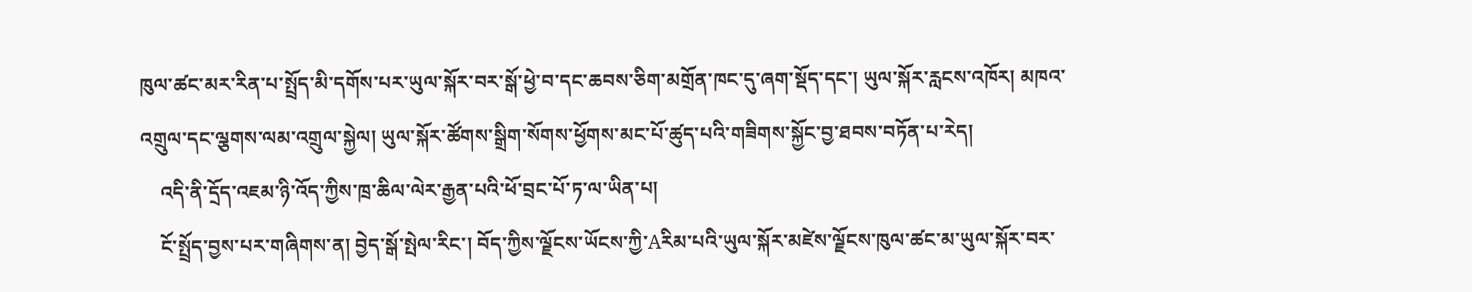ཁུལ་ཚང་མར་རིན་པ་སྤྲོད་མི་དགོས་པར་ཡུལ་སྐོར་བར་སྒོ་ཕྱེ་བ་དང་ཆབས་ཅིག་མགྲོན་ཁང་དུ་ཞག་སྡོད་དང་། ཡུལ་སྐོར་རླངས་འཁོར། མཁའ་འགྲུལ་དང་ལྕགས་ལམ་འགྲུལ་སྐྱེལ། ཡུལ་སྐོར་ཚོགས་སྒྲིག་སོགས་ཕྱོགས་མང་པོ་ཚུད་པའི་གཟིགས་སྐྱོང་བྱ་ཐབས་བཏོན་པ་རེད།
    འདི་ནི་དྲོད་འཇམ་ཉི་འོད་ཀྱིས་ཁྲ་ཆིལ་ལེར་རྒྱན་པའི་ཕོ་བྲང་པོ་ཏ་ལ་ཡིན་པ།
    ངོ་སྤྲོད་བྱས་པར་གཞིགས་ན། བྱེད་སྒོ་སྤེལ་རིང་། བོད་ཀྱིས་ལྗོངས་ཡོངས་ཀྱི་Aརིམ་པའི་ཡུལ་སྐོར་མཛེས་ལྗོངས་ཁུལ་ཚང་མ་ཡུལ་སྐོར་བར་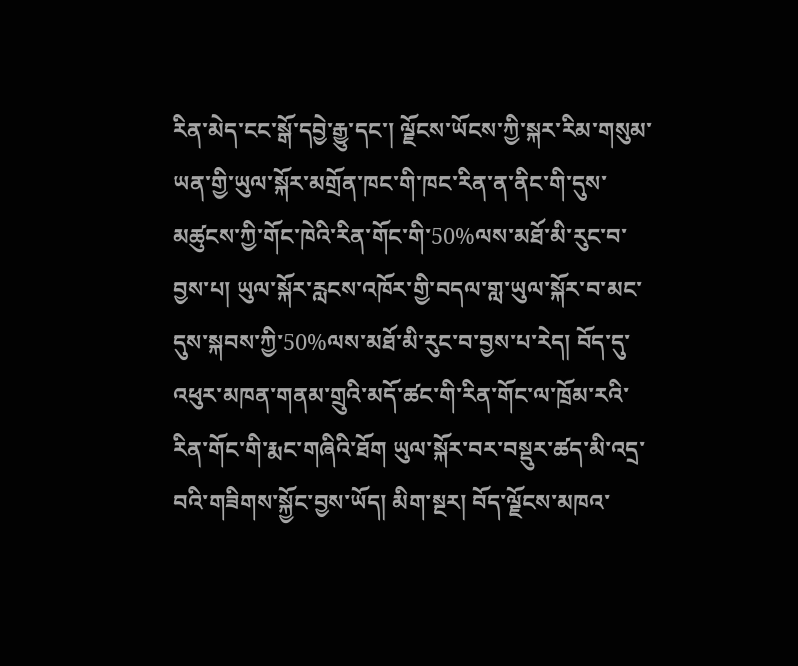རིན་མེད་ངང་སྒོ་དབྱེ་རྒྱུ་དང་། ལྗོངས་ཡོངས་ཀྱི་སྐར་རིམ་གསུམ་ཡན་གྱི་ཡུལ་སྐོར་མགྲོན་ཁང་གི་ཁང་རིན་ན་ནིང་གི་དུས་མཚུངས་ཀྱི་གོང་ཁེའི་རིན་གོང་གི་50%ལས་མཐོ་མི་རུང་བ་བྱས་པ། ཡུལ་སྐོར་རླངས་འཁོར་གྱི་བདལ་གླ་ཡུལ་སྐོར་བ་མང་དུས་སྐབས་ཀྱི་50%ལས་མཐོ་མི་རུང་བ་བྱས་པ་རེད། བོད་དུ་འཕུར་མཁན་གནམ་གྲུའི་མདོ་ཚང་གི་རིན་གོང་ལ་ཁྲོམ་རའི་རིན་གོང་གི་རྨང་གཞིའི་ཐོག ཡུལ་སྐོར་བར་བསྡུར་ཚད་མི་འདྲ་བའི་གཟིགས་སྐྱོང་བྱས་ཡོད། མིག་སྔར། བོད་ལྗོངས་མཁའ་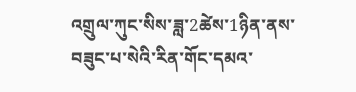འགྲུལ་ཀུང་སིས་ཟླ་2ཚེས་1ཉིན་ནས་བཟུང་པ་སེའི་རིན་གོང་དམའ་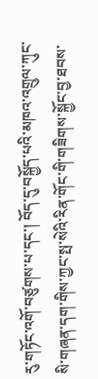རུ་གཏོང་འགོ་བཙུགས་པ་དང་། བོད་དུ་བསྐྱོད་པའི་མཁའ་འགྲུལ་ཀུང་སི་གཞན་དག་གིས་ཀྱང་སྤ་སེའི་རིན་གོང་གི་གཟིགས་སྐྱོང་བྱ་ཐབས་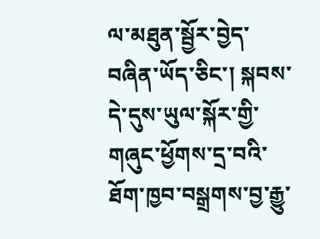ལ་མཐུན་སྦྱོར་བྱེད་བཞིན་ཡོད་ཅིང་། སྐབས་དེ་དུས་ཡུལ་སྐོར་གྱི་གཞུང་ཕྱོགས་དྲ་བའི་ཐོག་ཁྱབ་བསྒྲགས་བྱ་རྒྱུ་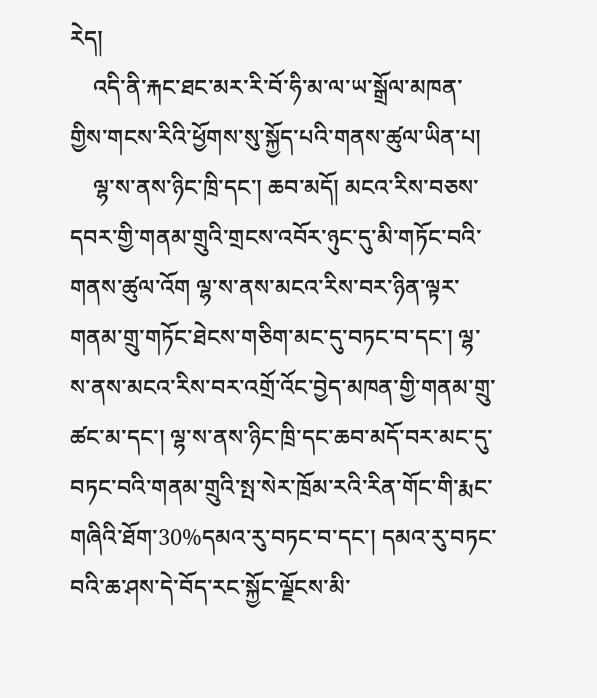རེད།
    འདི་ནི་རྐང་ཐང་མར་རི་བོ་ཧི་མ་ལ་ཡ་སྒྲོལ་མཁན་གྱིས་གངས་རིའི་ཕྱོགས་སུ་སྐྱོད་པའི་གནས་ཚུལ་ཡིན་པ།
    ལྷ་ས་ནས་ཉིང་ཁྲི་དང་། ཆབ་མདོ། མངའ་རིས་བཅས་དབར་གྱི་གནམ་གྲུའི་གྲངས་འབོར་ཉུང་དུ་མི་གཏོང་བའི་གནས་ཚུལ་འོག ལྷ་ས་ནས་མངའ་རིས་བར་ཉིན་ལྟར་གནམ་གྲུ་གཏོང་ཐེངས་གཅིག་མང་དུ་བཏང་བ་དང་། ལྷ་ས་ནས་མངའ་རིས་བར་འགྲོ་འོང་བྱེད་མཁན་གྱི་གནམ་གྲུ་ཚང་མ་དང་། ལྷ་ས་ནས་ཉིང་ཁྲི་དང་ཆབ་མདོ་བར་མང་དུ་བཏང་བའི་གནམ་གྲུའི་སྤ་སེར་ཁྲོམ་རའི་རིན་གོང་གི་རྨང་གཞིའི་ཐོག་30%དམའ་རུ་བཏང་བ་དང་། དམའ་རུ་བཏང་བའི་ཆ་ཤས་དེ་བོད་རང་སྐྱོང་ལྗོངས་མི་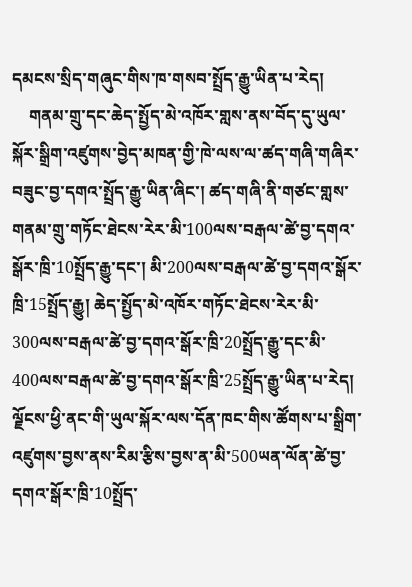དམངས་སྲིད་གཞུང་གིས་ཁ་གསབ་སྤྲོད་རྒྱུ་ཡིན་པ་རེད།
    གནམ་གྲུ་དང་ཆེད་སྤྱོད་མེ་འཁོར་གླས་ནས་བོད་དུ་ཡུལ་སྐོར་སྒྲིག་འཛུགས་བྱེད་མཁན་གྱི་ཁེ་ལས་ལ་ཚད་གཞི་གཞིར་བཟུང་བྱ་དགའ་སྤྲོད་རྒྱུ་ཡིན་ཞིང་། ཚད་གཞི་ནི་གཙང་གླས་གནམ་གྲུ་གཏོང་ཐེངས་རེར་མི་100ལས་བརྒལ་ཚེ་བྱ་དགའ་སྒོར་ཁྲི་10སྤྲོད་རྒྱུ་དང་། མི་200ལས་བརྒལ་ཚེ་བྱ་དགའ་སྒོར་ཁྲི་15སྤྲོད་རྒྱུ། ཆེད་སྤྱོད་མེ་འཁོར་གཏོང་ཐེངས་རེར་མི་300ལས་བརྒལ་ཚེ་བྱ་དགའ་སྒོར་ཁྲི་20སྤྲོད་རྒྱུ་དང་མི་400ལས་བརྒལ་ཚེ་བྱ་དགའ་སྒོར་ཁྲི་25སྤྲོད་རྒྱུ་ཡིན་པ་རེད། ལྗོངས་ཕྱི་ནང་གི་ཡུལ་སྐོར་ལས་དོན་ཁང་གིས་ཚོགས་པ་སྒྲིག་འཛུགས་བྱས་ནས་རིམ་རྩིས་བྱས་ན་མི་500ཡན་ལོན་ཚེ་བྱ་དགའ་སྒོར་ཁྲི་10སྤྲོད་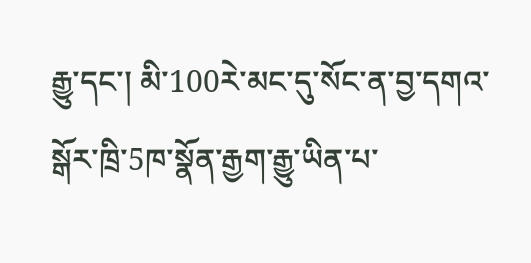རྒྱུ་དང་། མི་100རེ་མང་དུ་སོང་ན་བྱ་དགའ་སྒོར་ཁྲི་5ཁ་སྣོན་རྒྱག་རྒྱུ་ཡིན་པ་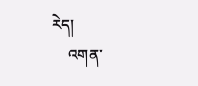རེད།
    འགན་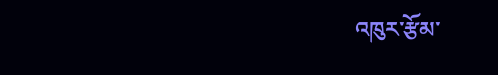འཁུར་རྩོམ་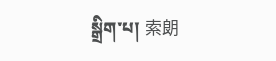སྒྲིག་པ། 索朗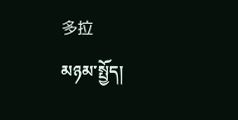多拉
མཉམ་སྤྱོད།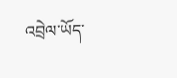འབྲེལ་ཡོད་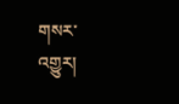གསར་འགྱུར།